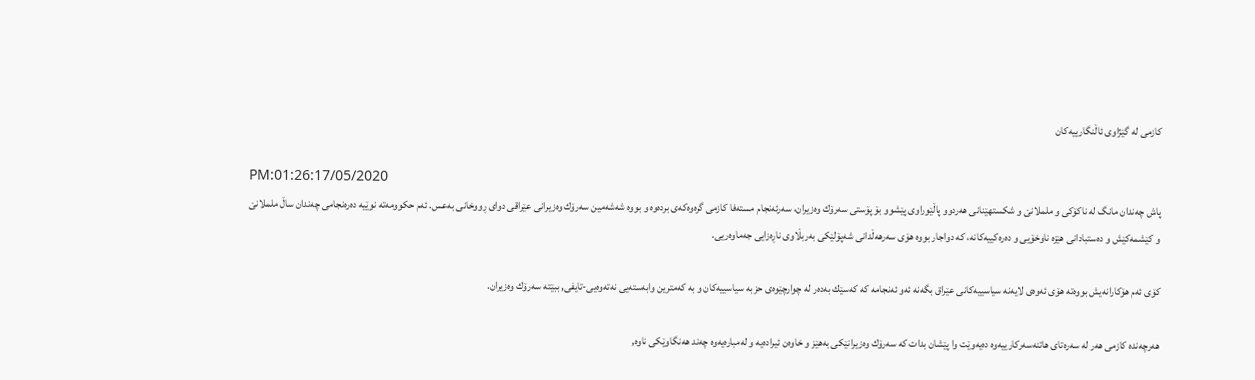كازمی له‌ گێژاوی ئاڵنگارییه‌كان

PM:01:26:17/05/2020
پاش چه‌ندان مانگ له‌ ناكۆكی و ململانێ و شكستهێنانی هه‌ردوو پاڵێوراوی پێشوو بۆ پۆستی سه‌رۆك وه‌زیران، سه‌رئه‌نجام مسته‌فا كازمی گره‌وه‌كه‌ی برده‌وه‌ و بووه‌ شه‌شه‌مین سه‌رۆك وه‌زیرانی عێراقی دوای ڕووخانی به‌عس. ئه‌م حكوومه‌ته‌ نوێیه‌ ده‌ره‌نجامی چه‌ندان ساڵ ململانێ و كێشمه‌كێش و ده‌ستبادانی هێزه‌ ناوخۆیی و ده‌ره‌كییه‌كانه‌، كه‌ دواجار بووه‌ هۆی سه‌رهه‌ڵدانی شه‌پۆلێكی به‌ربڵاوی ناڕه‌زایی جه‌ماوه‌ریی.

كۆی ئه‌م هۆكارانه‌یش بووه‌ته‌ هۆی ئه‌وه‌ی لایه‌نه‌ سیاسییه‌كانی عێراق بگه‌نه‌ ئه‌و ئه‌نجامه‌ كه‌ كه‌سێك به‌ده‌ر له‌ چوارچێوه‌ی حزبه‌ سیاسییه‌كان و به‌ كه‌مترین وابه‌سته‌یی نه‌ته‌وه‌یی-تایفی, ببێته‌ سه‌رۆك وه‌زیران.

هه‌رچه‌نده‌ كازمی هه‌ر له‌ سه‌ره‌تای هاتنه‌سه‌ركارییه‌وه‌ ده‌یه‌وێت وا پێشان بدات كه‌ سه‌رۆك وه‌زیرانێكی به‌هێز و خاوه‌ن ئیراده‌یه‌ و له‌مباره‌یه‌وه‌ چه‌ند هه‌نگاوێكی ناوه‌,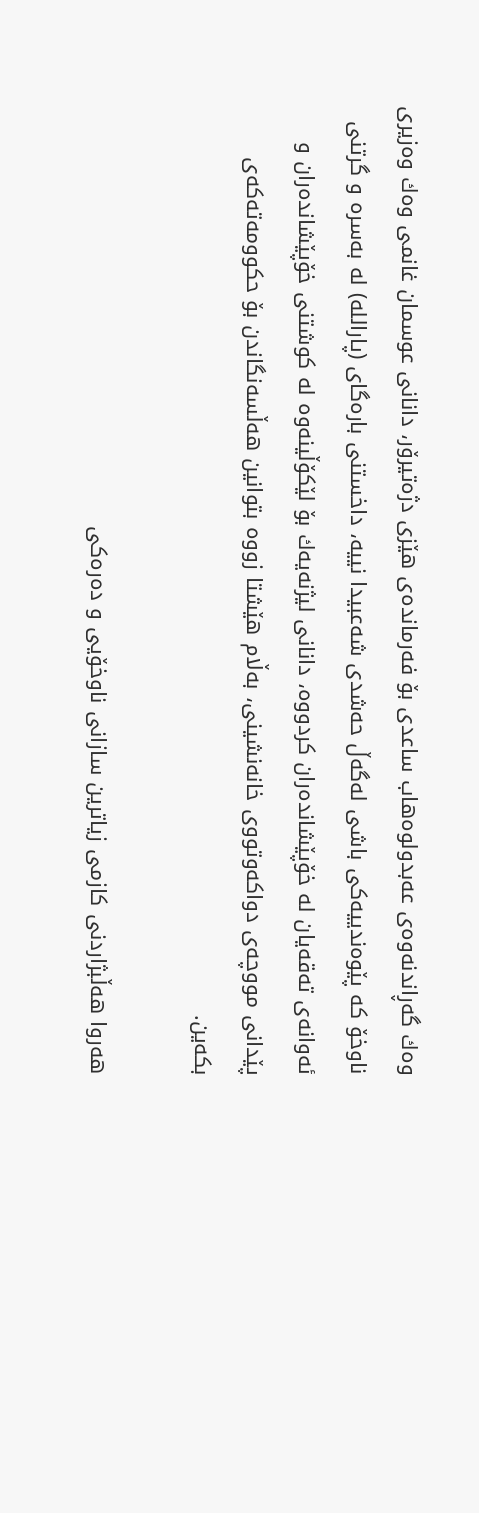وه‌ك گه‌ڕاندنه‌وه‌ی عه‌بدولوه‌هاب ساعدی بۆ فه‌رمانده‌ی هێزی دژه‌تیرۆر، دانانی عوسمان غانمی وه‌ك وه‌زیری ناوخۆ كه‌ پێوه‌ندییه‌كی باشی له‌گه‌ڵ حه‌شدی شه‌عبیدا نییه‌، داخستنی باره‌گای (پارالله‌) له‌ به‌سره‌ و گرتنی ئه‌وانه‌ی ته‌قه‌یان له‌ خۆپێشانده‌ران كردووه‌، دانانی لیژنه‌یه‌ك بۆ لێكۆڵینه‌وه‌ له‌ كوشتنی خۆپێشانده‌ران و پێدانی مووچه‌ی دواكه‌وتووی خانه‌نشینی، به‌ڵام هێشتا زووه‌ بتوانین هه‌ڵسه‌نگاندن بۆ حكوومه‌ته‌كه‌ی بكه‌ین.

هه‌روا هه‌ڵبژاردنی كازمی زیاترین سازانی ناوخۆیی و ده‌ره‌كی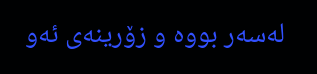له‌سه‌ر بووه‌ و زۆرینه‌ی ئه‌و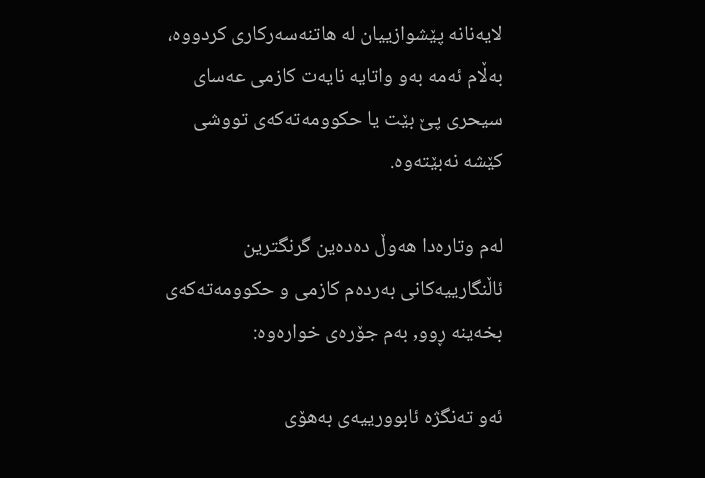لایه‌نانه‌ پێشوازییان له‌ هاتنه‌سه‌ركاری كردووه‌، به‌ڵام ئه‌مه‌ به‌و واتایه‌ نایه‌ت كازمی عه‌سای سیحری پێ بێت یا حكوومه‌ته‌كه‌ی تووشی كێشه‌ نه‌بێته‌وه‌.

له‌م وتاره‌دا هه‌وڵ ده‌ده‌ین گرنگترین ئاڵنگارییه‌كانی به‌رده‌م كازمی و حكوومه‌ته‌كه‌ی بخه‌ینه‌ ڕوو, به‌م جۆره‌ی خواره‌وه‌:

ئه‌و ته‌نگژه‌ ئابوورییه‌ی به‌هۆی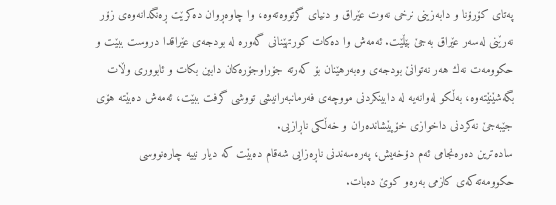په‌تای كۆرۆنا و دابه‌زینی نرخی نه‌وت عێراق و دنیای گرتووه‌‌ته‌وه‌، وا چاوه‌ڕوان ده‌كرێت ڕه‌نگدانه‌وه‌ی زۆر نه‌رێنی له‌سه‌ر عێراق به‌جێ بێڵێت. ئه‌مه‌ش وا ده‌كات كورتهێنانی گه‌وره‌ له‌ بودجه‌ی عێراقدا دروست ببێت و حكوومه‌ت نه‌ك هه‌ر نه‌توانێ بودجه‌ی وه‌به‌رهێنان بۆ كه‌رته‌ جۆراوجۆره‌كان دابین بكات و ئابووری وڵات بگه‌شێنێته‌وه‌، به‌ڵكو له‌وانه‌یه‌ له‌ دابینكردنی مووچه‌ی فه‌رمانبه‌رانیشی تووشی گرفت ببێت، ئه‌مه‌ش ده‌بێته‌ هۆی جێبه‌جێ نه‌كردنی داخوازی خۆپێشانده‌ران و خه‌ڵكی ناڕازیی.
ساده‌ترین ده‌ره‌نجامی ئه‌م دۆخه‌یش، په‌ره‌سه‌ندنی ناڕه‌زایی شه‌قام ده‌بێت كه‌ دیار نییه‌ چاره‌نووسی حكوومه‌ته‌كه‌ی كازمی به‌ره‌و كوێ ده‌بات.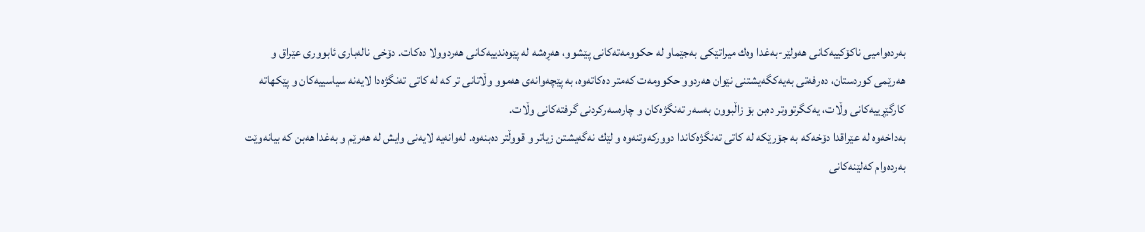به‌‌رده‌وامیی ناكۆكییه‌كانی هه‌ولێر-به‌غدا وه‌ك میراتێكی به‌جێماو له‌ حكوومه‌ته‌كانی پێشوو، هه‌ڕه‌شه‌ له‌ پێوه‌ندییه‌كانی هه‌ردوولا ده‌كات. دۆخی ناله‌باری ئابووری عێراق و هه‌رێمی كوردستان، ده‌رفه‌تی به‌یه‌كگه‌یشتنی نێوان هه‌ردوو حكوومه‌ت كه‌متر ده‌كاته‌وه‌، به‌ پێچه‌وانه‌ی هه‌موو وڵاتانی تر كه‌ له‌ كاتی ته‌نگژه‌دا لایه‌نه‌ سیاسییه‌كان و پێكهاته‌ كارگێڕییه‌كانی وڵات، یه‌كگرتووتر ده‌بن بۆ زاڵبوون به‌سه‌ر ته‌نگژه‌كان و چاره‌سه‌ركردنی گرفته‌كانی وڵات.
به‌داخه‌وه‌ له‌ عێراقدا دۆخه‌كه‌ به‌ جۆرێكه‌ له‌ كاتی ته‌نگژه‌كاندا دووركه‌وتنه‌وه‌ و لێك نه‌گه‌یشتن زیاتر و قووڵتر ده‌بنه‌وه‌. له‌وانه‌یه‌ لایه‌نی وایش له‌ هه‌رێم و به‌غدا هه‌بن كه‌ بیانه‌وێت به‌رده‌وام كه‌لێنه‌كانی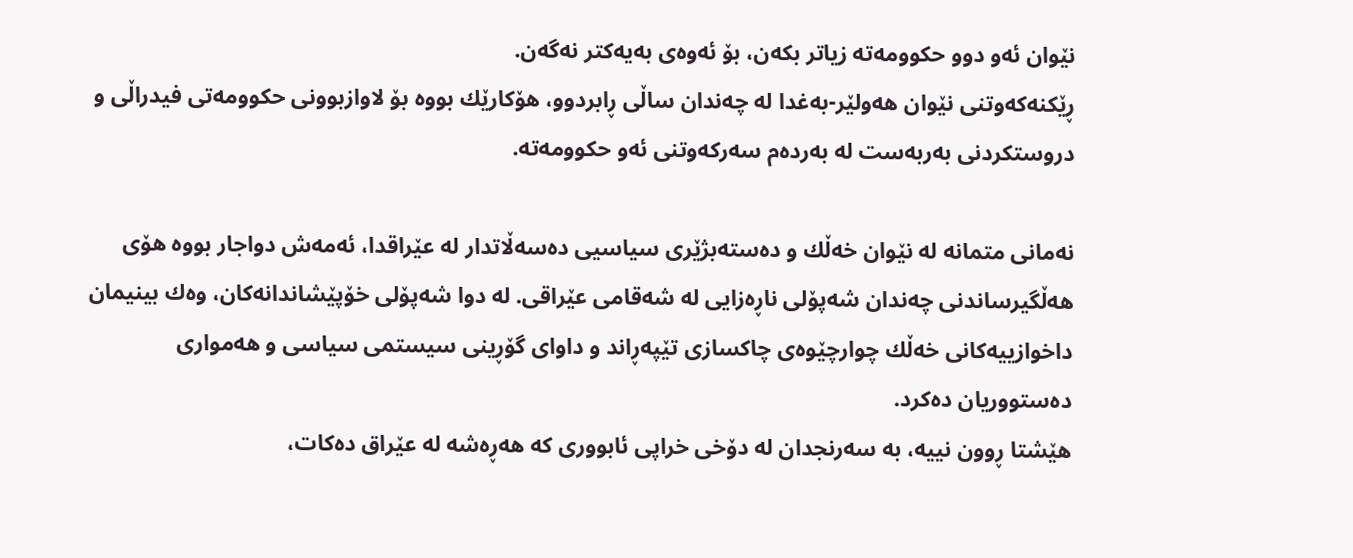نێوان ئه‌و دوو حكوومه‌ته‌ زیاتر بكه‌ن، بۆ ئه‌وه‌ی به‌یه‌كتر نه‌گه‌ن.
ڕێكنه‌كه‌وتنی نێوان هه‌ولێر-به‌غدا له‌ چه‌ندان ساڵی ڕابردوو، هۆكارێك بووه‌ بۆ لاوازبوونی حكوومه‌تی فیدراڵی و دروستكردنی به‌ربه‌ست له‌ به‌رده‌م سه‌ركه‌وتنی ئه‌و حكوومه‌ته‌.

نه‌مانی متمانه‌ له‌ نێوان خه‌ڵك و ده‌سته‌بژێری سیاسیی ده‌سه‌ڵاتدار له‌ عێراقدا، ئه‌مه‌ش دواجار بووه‌ هۆی هه‌ڵگیرساندنی چه‌ندان شه‌پۆلی ناڕه‌زایی له‌ شه‌قامی عێراقی. له‌ دوا شه‌پۆلی خۆپێشاندانه‌كان، وه‌ك بینیمان داخوازییه‌كانی خه‌ڵك چوارچێوه‌ی چاكسازی تێپه‌ڕاند و داوای گۆڕینی سیستمی سیاسی و هه‌مواری ده‌ستووریان ده‌كرد.
هێشتا ڕوون نییه‌، به‌ سه‌رنجدان له‌ دۆخی خراپی ئابووری كه‌ هه‌ڕه‌شه‌ له‌ عێراق ده‌كات،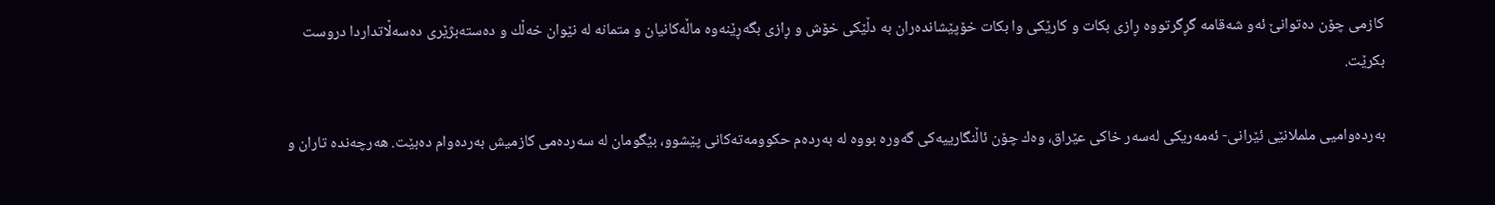كازمی چۆن ده‌توانێ ئه‌و شه‌قامه‌ گڕگرتووه‌ ڕازی بكات و كارێكی وا بكات خۆپێشانده‌ران به‌ دڵێكی خۆش و ڕازی بگه‌ڕێنه‌وه‌ ماڵه‌كانیان و متمانه‌ له‌ نێوان خه‌ڵك و ده‌سته‌بژێری ده‌سه‌ڵاتداردا دروست بكرێت.

به‌رده‌وامیی ململانێی ئێرانی- ئه‌مه‌ریكی له‌سه‌ر خاكی عێراق، وه‌ك چۆن ئاڵنگارییه‌كی گه‌وره‌ بووه‌ له‌ به‌رده‌م حكوومه‌ته‌كانی پێشوو، بێگومان له‌ سه‌رده‌می كازمیش به‌رده‌وام ده‌بێت. هه‌رچه‌نده‌ تاران و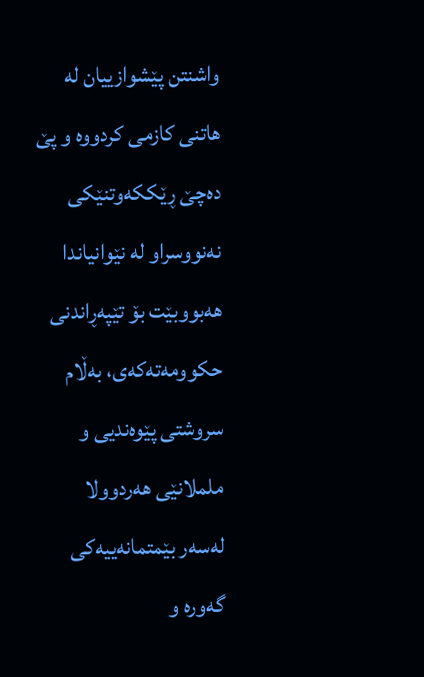واشنتن پێشوازییان له‌ هاتنی كازمی كردووه‌ و پێ ده‌چێ ڕێككه‌وتنێكی نه‌نووسراو له‌ نێوانیاندا هه‌بووبێت بۆ تێپه‌ڕاندنی حكوومه‌ته‌كه‌ی، به‌ڵام سروشتی پێوه‌ندیی و ململانێی هه‌ردوولا له‌سه‌ر بێمتمانه‌ییه‌كی گه‌وره‌ و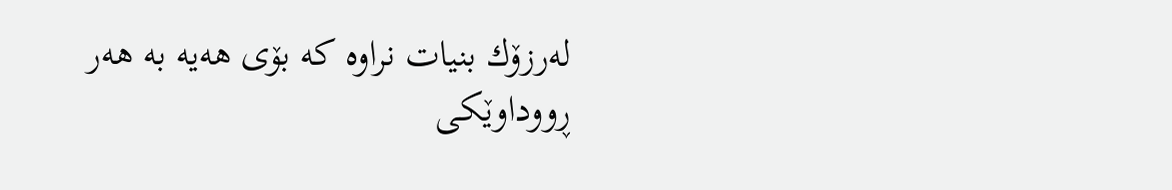له‌رزۆك بنیات نراوه‌ كه‌ بۆی هه‌یه‌ به‌ هه‌ر ڕووداوێكی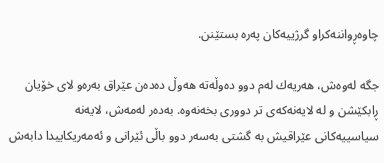چاوه‌ڕواننه‌كراو گرژییه‌كان په‌ره‌ بستێنن.

جگه‌ له‌وه‌ش، هه‌ریه‌ك له‌م دوو ده‌وڵه‌ته‌ هه‌وڵ ده‌ده‌ن عێراق به‌ره‌و لای خۆیان ڕابكێشن و له‌ لایه‌نه‌كه‌ی تر دووری بخه‌نه‌وه‌. به‌ده‌ر له‌مه‌ش، لایه‌نه‌ سیاسییه‌كانی عێراقیش به‌ گشتی به‌سه‌ر دوو باڵی ئێرانی و ئه‌مه‌ریكاییدا دابه‌ش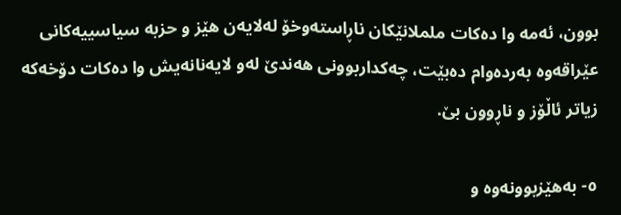بوون، ئه‌مه‌ وا ده‌كات ململانێكان ناڕاسته‌وخۆ له‌لایه‌ن هێز و حزبه‌ سیاسییه‌كانی عێراقه‌وه‌ به‌رده‌وام ده‌بێت، چه‌كداربوونی هه‌ندێ له‌و لایه‌نانه‌یش وا ده‌كات دۆخه‌كه‌ زیاتر ئاڵۆز و ناڕوون بێ.

٥- به‌هێزبوونه‌وه‌ و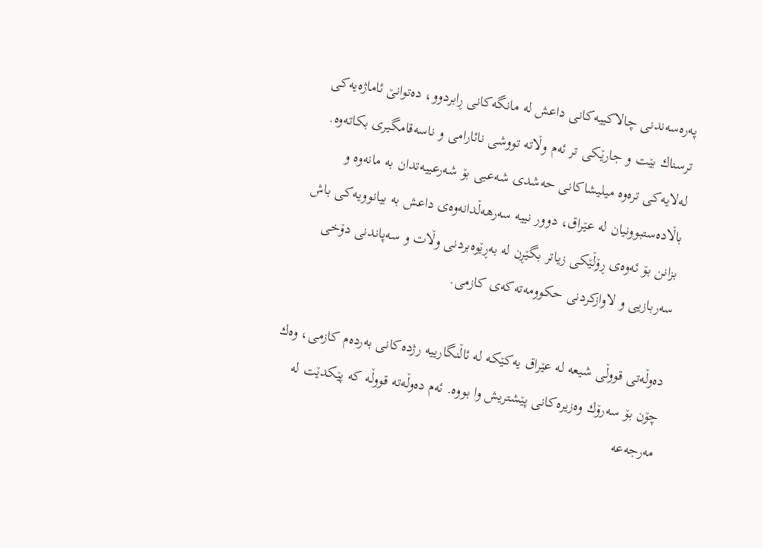په‌ره‌سه‌ندنی چالاكییه‌كانی داعش له‌ مانگه‌كانی ڕابردوو، ده‌توانێ ئاماژه‌یه‌كی ترسناك بێت و جارێكی تر ئه‌م وڵاته‌ تووشی نائارامی و ناسه‌قامگیری بكاته‌وه‌. له‌لایه‌كی تره‌وه‌ میلیشاكانی حه‌شدی شه‌عبی بۆ شه‌رعییه‌تدان به‌ مانه‌وه‌ و باڵاده‌ستبوونیان له‌ عێراق، دوور نییه‌ سه‌رهه‌ڵدانه‌وه‌ی داعش به‌ بیانوویه‌كی باش بزانن بۆ ئه‌وه‌ی ڕۆڵێكی زیاتر بگێڕن له‌ به‌ڕێوه‌بردنی وڵات و سه‌پاندنی دۆخی سه‌ربازیی و لاوازكردنی حكوومه‌ته‌كه‌ی كازمی.

ده‌وڵه‌تی قووڵی شیعه‌ له‌ عێراق یه‌كێكه‌ له‌ ئاڵنگارییه‌ رژده‌كانی به‌رده‌م كازمی، وه‌ك چۆن بۆ سه‌رۆك وه‌زیره‌كانی پێشتریش وا بووه‌. ئه‌م ده‌وڵه‌ته‌ قووڵه‌ كه‌ پێكدێت له‌ مه‌رجه‌عه‌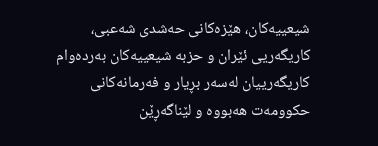شیعییه‌كان، هێزه‌كانی حه‌شدی شه‌عبی، كاریگه‌ریی ئێران و حزبه‌ شیعییه‌كان به‌رده‌وام كاریگه‌رییان له‌سه‌ر بڕیار و فه‌رمانه‌كانی حكوومه‌ت هه‌بووه‌ و لێناگه‌ڕێن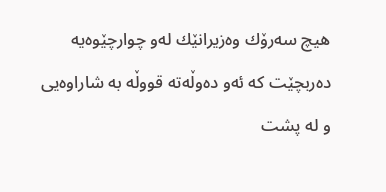هیچ سه‌رۆك وه‌زیرانێك له‌و چوارچێوه‌یه‌ ده‌ربچێت كه‌ ئه‌و ده‌وڵه‌ته‌ قووڵه‌ به‌ شاراوه‌یی و له‌ پشت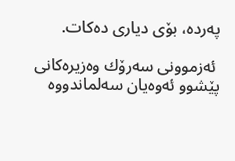په‌رده‌، بۆی دیاری ده‌كات.

 ئه‌زموونی سه‌رۆك وه‌زیره‌كانی پێشوو ئه‌وه‌یان سه‌لماندووه‌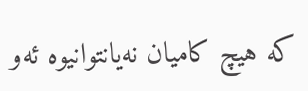كه‌ هیچ كامیان نه‌یانتوانیوه‌ ئه‌و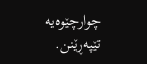چوارچێوه‌یه‌ تێپه‌ڕێنن.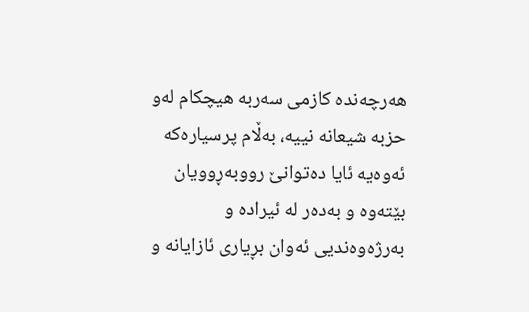هه‌رچه‌نده‌ كازمی سه‌ربه‌ هیچكام له‌و حزبه‌ شیعانه‌ نییه‌، به‌ڵام پرسیاره‌كه‌ ئه‌وه‌یه‌ ئایا ده‌توانێ رووبه‌ڕوویان بێته‌وه‌ و به‌ده‌ر له‌ ئیراده‌ و به‌رژه‌وه‌ندیی ئه‌وان بڕیاری ئازایانه‌ و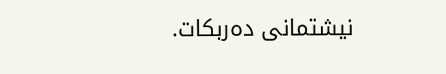نیشتمانی ده‌ربكات.